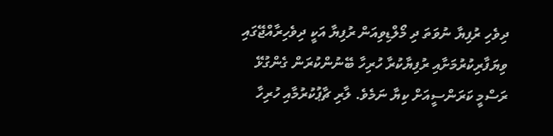ދިވެހި ރުފިޔާ ނުވަތަ ދި މޯލްޑިވިއަން ރުފިޔާ އަކީ ދިވެހިރާއްޖޭގައި ވިޔަފާރިކުރުމަށާއި ރުފިޔާކުރާ ހުރިހާ ބޭނުންކުރަން ގެންގުޅޭ ރަސްމީ ކަރަންސީއަށް ކިޔާ ނަމެވެ. ލާރި ޗާޕުކުރުމާއި ހުރިހާ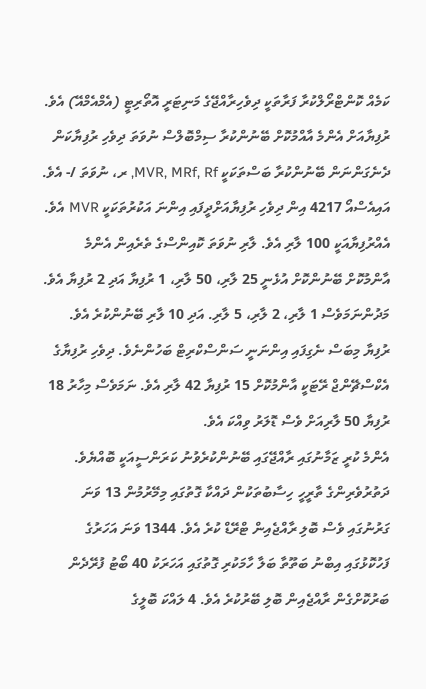ކަމެއް ކޮންޓްރޯލްކުރާ ފަރާތަކީ ދިވެހިރާއްޖޭގެ މަނިޓަރީ އޮތޯރިޓީ (އެމްއެމްއޭ) އެވެ.
ރުފިޔާއަށް އެންމެ އާއްމުކޮށް ބޭނުންކުރާ ސިމްބޮލްސް ނުވަތަ ދިވެހި ރުފިޔާކަން ދެނެގަންނަން ބޭނުންކުރާ ބަސްތަކަކީ MVR, MRf, Rf, ރ، ނުވަތަ /- އެވެ. އައިއެސްއޯ 4217 އިން ދިވެހި ރުފިޔާއަށްދީފައި އިންނަ އަކުރުތަކަކީ MVR އެވެ.
އެއްރުފިޔާއަކީ 100 ލާރި އެވެ. ލާރި ނުވަތަ ކޮއިންސްގެ ތެރެއިން އެންމެ އާންމުކޮށް ބޭނުންކޮށް އުޅެނީ 25 ލާރި، 50 ލާރި، 1 ރުފިޔާ އަދި 2 ރުފިޔާ އެވެ. މަދުންނަމަވެސް 1 ލާރި، 2 ލާރި، 5 ލާރި. އަދި 10 ލާރި ބޭނުންކުރެ އެވެ.
ރުފިޔާ މިބަސް ނެގިފައި އިންނަނީ ސަންސްކްރިޓް ބަހުންނެވެ. ދިވެހި ރުފިޔާގެ އެކްސްޗޭންޖް ރޭޓަކީ އާންމުކޮށް 15 ރުފިޔާ 42 ލާރި އެވެ. ނަމަވެސް މިހާރު 18 ރުފިޔާ 50 ލާރިއަށް ވެސް ޑޮލަރު ވިއްކަ އެވެ.
އެންމެ ކުރީ ޒަމާނުގައި ރާއްޖޭގައި ބޭނުންކުރެވުނު ކަރަންސީއަކީ ބޮއްޔެވެ. ދަތުރުވެރިންގެ ތާރީހީ ހިސާބުތަކުން ދައްކާ ގޮތުގައި މިމޭރުމުން 13 ވަނަ ގަރުނުގައި ވެސް ބޮލި ރާއްޖެއިން ޓްރޭޑް ކުރެ އެވެ. 1344 ވަނަ އަހަރުގެ ފަހުކޮޅުގައި އިބްނު ބަތޫތާ ބަލާ ހާމަކުރި ގޮތުގައި އަހަރަކު 40 ބޯޓު ފުރޭދެން ބަރުކޮށްގެން ރާއްޖެއިން ބޮލި ބޭރުކުރެ އެވެ. 4 ލައްކަ ބޮލީގެ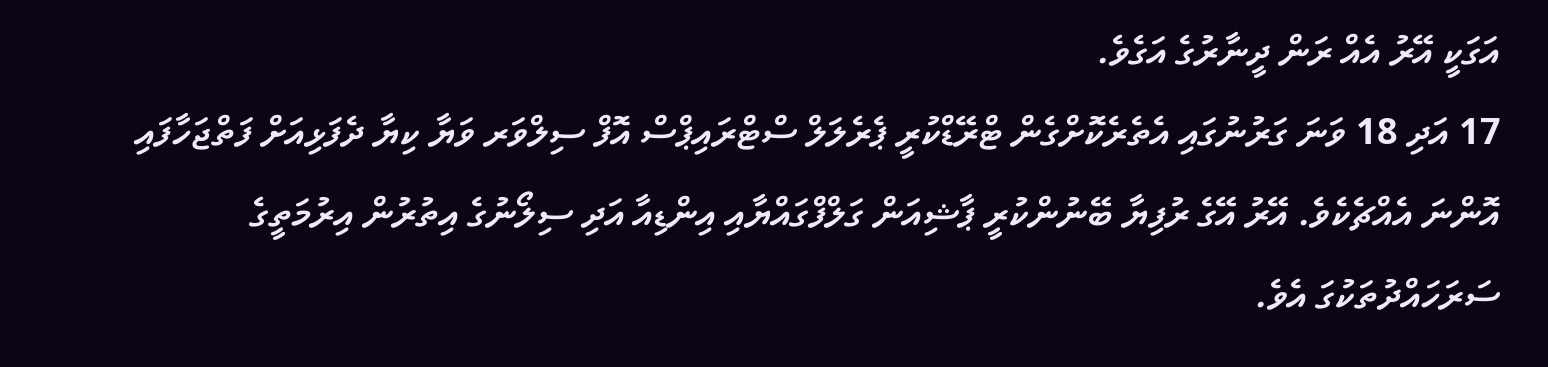އަގަކީ އޭރު އެއް ރަން ދީނާރުގެ އަގެވެ.
17 އަދި 18 ވަނަ ގަރުނުގައި އެތެރެކޮށްގެން ޓްރޭޑްކުރީ ޕެރެލަލް ސްޓްރައިޕްސް އޮފް ސިލްވަރ ވަޔާ ކިޔާ ދެފަޅިއަށް ފަތްޖަހާފައި އޮންނަ އެއްޗެކެވެ. އޭރު އޭގެ ރުފިޔާ ބޭނުންކުރީ ޕާޝިއަން ގަލްފްގައްޔާއި އިންޑިއާ އަދި ސިލޯނުގެ އިތުރުން އިރުމަތީގެ ސަރަހައްދުތަކުގަ އެވެ.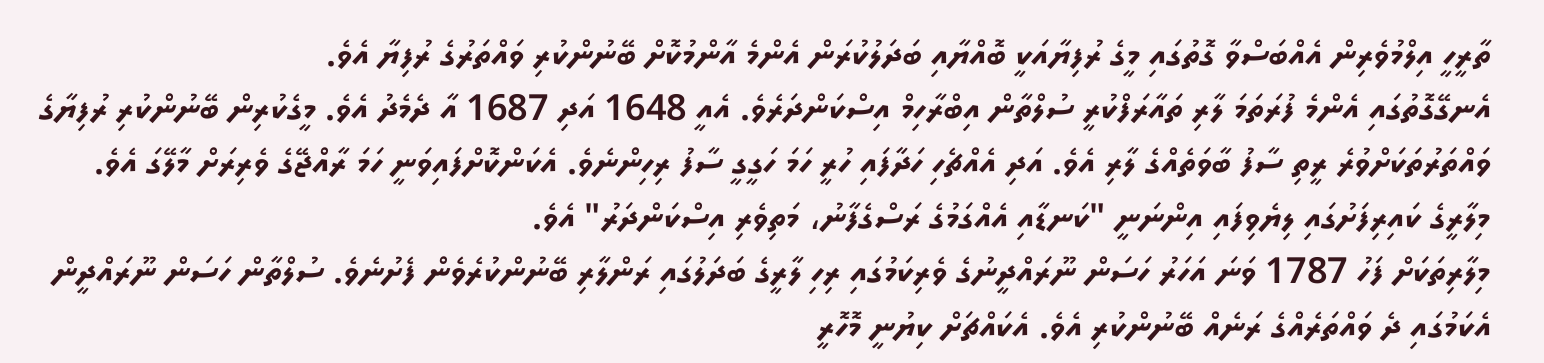ތާރީހީ އިލްމުވެރިން އެއްބަސްވާ ގޮތުގައި މީގެ ރުފިޔާއަކީ ބޮއްޔާއި ބަދަލުކުރަން އެންމެ އާންމުކޮށް ބޭނުންކުރި ވައްތަރުގެ ރުފިޔާ އެވެ.
އެނގޭގޮތުގައި އެންމެ ފުރަތަމަ ލާރި ތައާރަފްކުރީ ސުލްތާން އިބްރާހިމް އިސްކަންދަރެވެ. އެއީ 1648 އަދި 1687 އާ ދެމެދު އެވެ. މީގެކުރިން ބޭނުންކުރި ރުފިޔާގެ ވައްތަރުތަކަށްވުރެ ރީތި ސާފު ބާވަތެއްގެ ލާރި އެވެ. އަދި އެއްޗެހި ހަދާފައި ހުރީ ހަމަ ހަގީގީ ސާފު ރިހިންނެވެ. އެކަންކޮށްފައިވަނީ ހަމަ ރާއްޖޭގެ ވެރިރަށް މާލޭގަ އެވެ. މިލާރީގެ ކައިރިފަށުގައި ލިޔެވިފައި އިންނަނީ "ކަނޑާއި އެއްގަމުގެ ރަސްގެފާނު، މަތިވެރި އިސްކަންދަރު" އެވެ.
މިލާރިތަކަށް ފަހު 1787 ވަނަ އަހަރު ހަސަން ނޫރައްދީނުގެ ވެރިކަމުގައި ރިހި ލާރީގެ ބަދަލުގައި ރަންލާރި ބޭނުންކުރެވެން ފެށުނެވެ. ސުލްތާން ހަސަން ނޫރައްދީން އެކަމުގައި ދެ ވައްތަރެއްގެ ރަނެއް ބޭނުންކުރި އެވެ. އެކައްޗަށް ކިޔުނީ މޮހޮރީ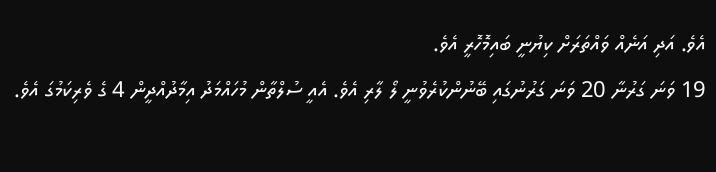އެވެ. އަދި އަނެއް ވައްތަރަށް ކިޔުނީ ބައިމޮހޮރީ އެވެ.
19 ވަނަ ގަރުނާ 20 ވަނަ ގަރުނުގައި ބޭނުންކުރެވުނީ ލޯ ލާރި އެވެ. އެއީ ސުލްތާން މުހައްމަދު އިމާދުއްދީން 4 ގެ ވެރިކަމުގަ އެވެ.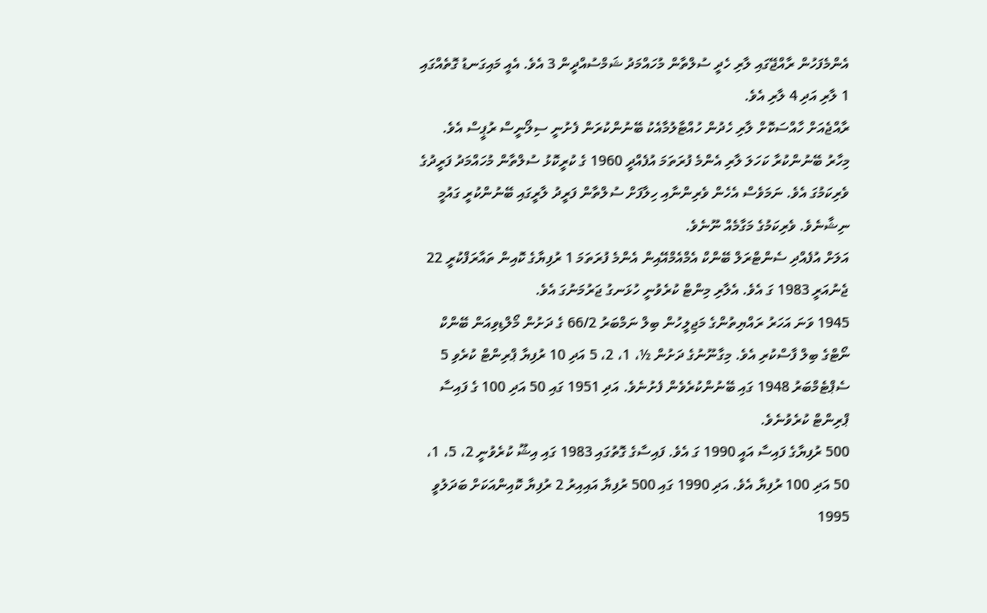އެންމެފަހުން ރާއްޖޭގައި ލާރި ހެދީ ސުލްތާން މުހައްމަދު ޝަމްސުއްދީން 3 އެވެ. އެއީ މައިގަނޑު ގޮތެއްގައި 1 ލާރި އަދި 4 ލާރި އެވެ.
ރާއްޖެއަށް ހާއްސަކޮށް ލާރި ހެދުން ހުއްޓާލުމާއެކު ބޭނުންކުރަން ފެށުނީ ސިލޯނީސް ރުޕީސް އެވެ.
މިހާރު ބޭނުންކުރާ ކަހަލަ ލާރި އެންމެ ފުރަތަމަ އުފެއްދީ 1960 ގެ ކުރީކޮޅު ސުލްތާން މުހައްމަދު ފަރީދުގެ ވެރިކަމުގަ އެވެ. ނަމަވެސް އެހެން ވެރިންނާއި ހިލާފަށް ސުލްތާން ފަރީދު ލާރީގައި ބޭނުންކުރީ ގައުމީ ނިޝާނެވެ. ވެރިކަމުގެ މަގާމެއް ނޫނެވެ.
އަލަށް އުފެއްދި ސެންޓްރަލް ބޭންކް އެމްއެމްއޭއިން އެންމެ ފުރަތަމަ 1 ރުފިޔާގެ ކޮއިން ތައާރަފްކުރީ 22 ޖެނުއަރީ 1983 ގަ އެވެ. އެލާރި މިންޓް ކުރެވުނީ ހުޅަނގު ޖަރުމަނުގަ އެވެ.
1945 ވަނަ އަހަރު ރައްޔިތުންގެ މަޖިލީހުން ބިލް ނަމްބަރު 66/2 ގެ ދަށުން މޯލްޑިވިއަން ބޭންކް ނޯޓްގެ ބިލް ފާސްކުރި އެވެ. މިގާނޫނުގެ ދަށުން ½، 1، 2، 5 އަދި 10 ރުފިޔާ ޕްރިންޓް ކުރެވި 5 ސެޕްޓެމްބަރު 1948 ގައި ބޭނުންކުރެވެން ފެށުނެވެ. އަދި 1951 ގައި 50 އަދި 100 ގެ ފައިސާ ޕްރިންޓް ކުރެވުނެވެ.
500 ރުފިޔާގެ ފައިސާ އައީ 1990 ގަ އެވެ. ފައިސާގެ ގޮތުގައި 1983 ގައި އިޝޫ ކުރެވުނީ 2، 5، 1، 50 އަދި 100 ރުފިޔާ އެވެ. އަދި 1990 ގައި 500 ރުފިޔާ އައިއިރު 2 ރުފިޔާ ކޮއިންއަކަށް ބަދަލުވީ 1995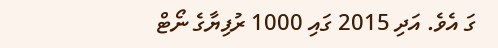ގަ އެވެ. އަދި 2015 ގައި 1000 ރުފިޔާގެ ނޯޓް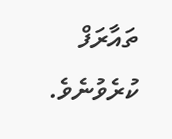ތައާރަފް ކުރެވުނެވެ.